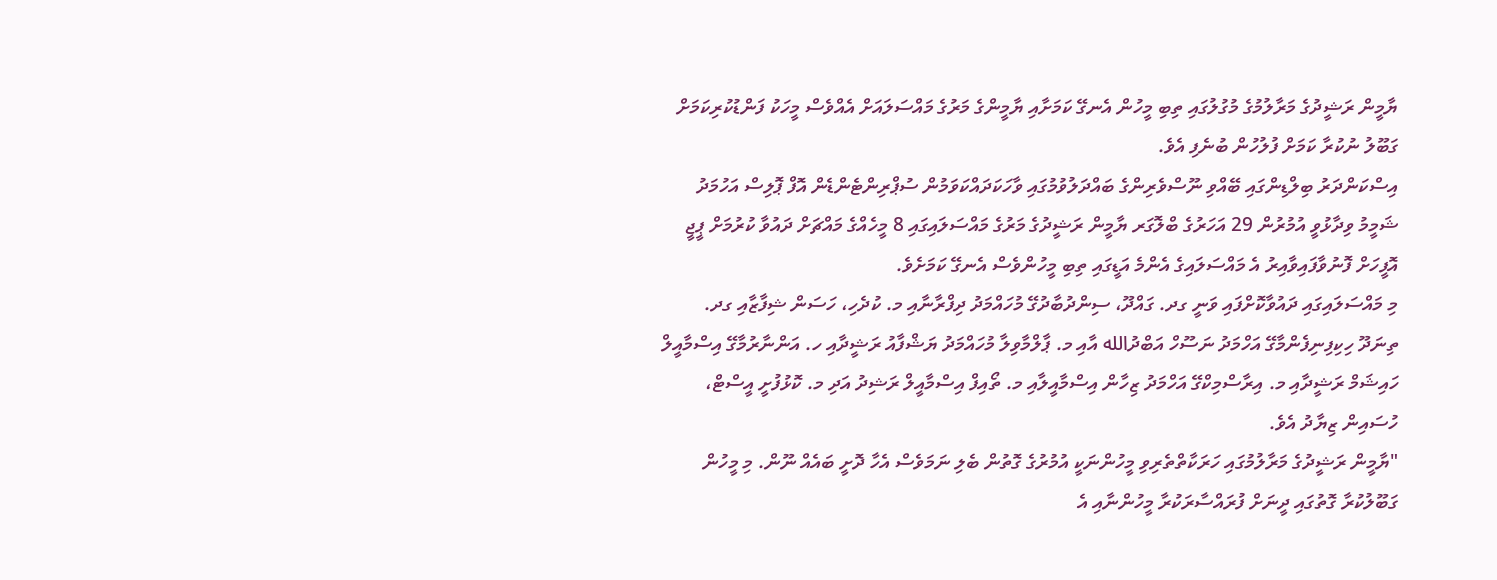ޔާމީން ރަޝީދުގެ މަރާލުމުގެ މުގުލުގައި ތިބި މީހުން އެނގޭ ކަމަށާއި ޔާމީންގެ މަރުގެ މައްސަލައަށް އެއްވެސް މީހަކު ފަންޑުކުރިކަމަށް ގަބޫލު ނުކުރާ ކަމަށް ފުލުހުން ބުނެފި އެވެ.
އިސްކަންދަރު ބިލްޑިންގައި ބޭއްވި ނޫސްވެރިންގެ ބައްދަލުވުމުގައި ވާހަކަދައްކަވަމުން ސުޕްރިންޓެންޑެން އޮފް ޕޮލިސް އަހުމަދު ޝަމީމު ވިދާޅުވީ އުމުރުން 29 އަހަރުގެ ބްލޮގަރ ޔާމީން ރަޝީދުގެ މަރުގެ މައްސަލައިގައި 8 މީހެއްގެ މައްޗަށް ދައުވާ ކުރުމަށް ޕީޖީ އޮފީހަށް ފޮނުވާފައިވާއިރު އެ މައްސަލައިގެ އެންމެ އަޑީގައި ތިބި މީހުންވެސް އެނގޭ ކަމަށެވެ.
މި މައްސަލައިގައި ދައުވާކޮށްފައި ވަނީ ގދ. ގައްދޫ، ސިންދުބާދުގޭ މުހައްމަދު ދިފްރާނާއި މ. ކުދެހި، ހަސަން ޝިފާޒާއި ގދ. ތިނަދޫ ހިކިފިނިފެންމާގޭ އަހްމަދު ނަސޫހް އަބްދުالله އާއި މ. ޕާލްމާވިލާ މުހައްމަދު ޔަޝްފާއު ރަޝީދާއި ހ. އަންނާރުމާގޭ އިސްމާއީލް ހައިޝަމް ރަޝީދާއި މ. އިރާސްމިކްގޭ އަހްމަދު ޒިހާން އިސްމާއީލާއި މ. ތޯއިފް އިސްމާއީލް ރަޝިދު އަދި މ. ކޮޅުފުށީ އީސްޓް، ހުސައިން ޒިޔާދު އެވެ.
"ޔާމީން ރަޝީދުގެ މަރާލުމުގައި ހަރަކާތްތެރިވި މީހުންނަކީ އުމުރުގެ ގޮތުން ބެލި ނަމަވެސް އެހާ ދޮށީ ބައެއް ނޫން. މި މީހުން ގަބޫލުކުރާ ގޮތުގައި ދީނަށް ފުރައްސާރަކުރާ މީހުންނާއި އެ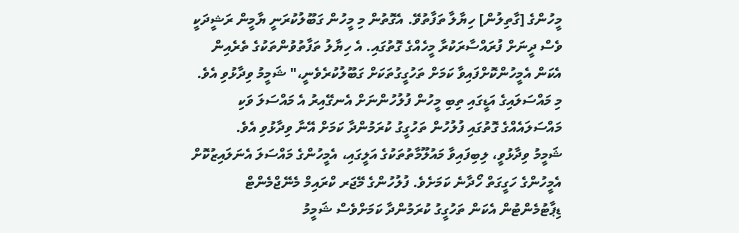މީހުންގެ [ގާތިލުން] ހިޔާލާ ތަފާތުވޭ. އެގޮތުން މި މީހުން ގަބޫލުކުރަނީ ޔާމީން ރަޝީދަކީ ވެސް ދީނަށް ފުރައްސާރަކުރާ މީހެއްގެ ގޮތުގައި. އެ ހިޔާލު ތަފާތުވުންތަކުގެ ތެރެއިން އެކަން އެމީހުންކޮށްފައިވާ ކަމަށް ތަހުގީގުތަކަށް ގަބޫލުކުރެވެނީ،" ޝަމީމު ވިދާޅުވި އެވެ.
މި މައްސަލައިގެ އަޑީގައި ތިބި މީހުން ފުލުހުންނަށް އެނގޭއިރު އެ މައްސަލަ ވަކި މައްސަލައެއްގެ ގޮތުގައި ފުލުހުން ތަހުގީގު ކުރަމުންދާ ކަމަށް އޭނާ ވިދާޅުވި އެވެ.
ޝަމީމު ވިދާޅުވީ، ލިބިފައިވާ މައުލޫމާތުތަކުގެ އަލީގައި، އެމީހުންގެ މައްސަލަ އެނަލައިޒުކޮށް އެމީހުންގެ ހަގީގަތް ހޯދާނެ ކަމަށެވެ. ފުލުހުންގެ މޭޖަރ ކްރައިމް މެނޭޖްމެންޓް ޑިޕާޓުމެންޓުން އެކަން ތަހުގީގު ކުރަމުންދާ ކަމަށްވެސް ޝަމީމު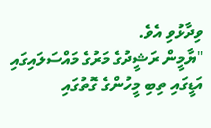ވިދާޅުވި އެވެ.
"ޔާމީން ރަޝީދުގެ މަރުގެ މައްސަލައިގައި އަޑީގައި ތިބި މީހުންގެ ގޮތުގައި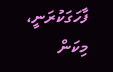ފާހަގަކުރަނީ، މިކަން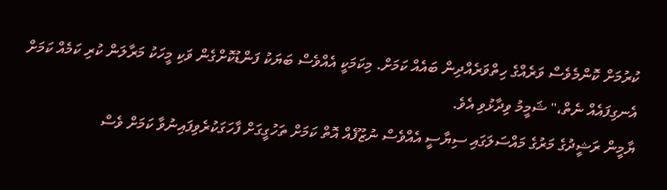ކުރުމަށް ކޮންމެވެސް ވަރެއްގެ ހިތްވަރެއްދިން ބައެއް ކަމަށް. މިކަމަކީ އެއްވެސް ބަޔަކު ފަންޑުކޮށްގެން ވަކި މީހަކު މަރާލަން ކުރި ކަމެއް ކަމަށް އެނގިފައެއް ނެތް،" ޝަމީމު ވިދާޅުވި އެވެ.
ޔާމީން ރަޝީދުގެ މަރުގެ މައްސަލަގައި ސިޔާސީ އެއްވެސް ނުޒޫފެއް އޮތް ކަމަށް ތަހުގީގަށް ފާހަގަކުރެވިފައިނުވާ ކަމަށް ވެސް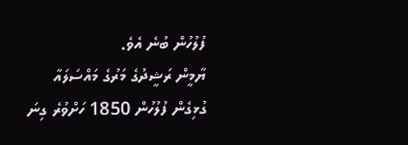ފުލުހުން ބުނެ އެވެ.
ޔާމީން ރަޝީދުގެ މަރުގެ މައްސަލައާ ގުޅިގެން ފުލުހުން 1850 ހަށްވުރެ ގިނަ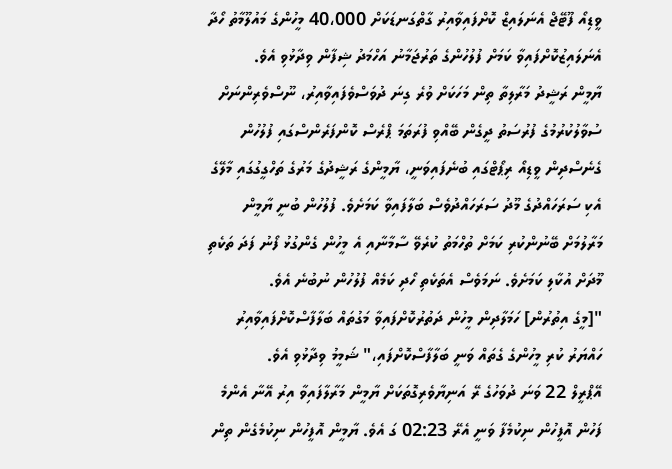ވީޑިއޯ ފޫޓޭޖް އެނަލައިޒް ކޮށްފައިވާއިރު ގާތްގަނޑަކަށް 40،000 މީހުންގެ މައުލޫމާތު ހޯދާ އެނަލައިޒުކޮށްފައިވާ ކަމަށް ފުލުހުންގެ ތަރުޖަމާނު އަހްމަދު ޝިފާން ވިދާޅުވި އެވެ.
ޔާމީން ރަޝީދު މަރާލިތާ ތިން މަހަކަށް ވުރެ ގިނަ ދުވަސްވެފައިވާއިރު، ނޫސްވެރިންނަށް ސުވާލުކުރުމުގެ ފުރުސަތު ދީގެން ބޭއްވި ފުރަތަމަ ޕްރެސް ކޮންފަރެންސްގައި ފުލުހުން ގެނެސްދިން ވީޑިއޯ ރިޕޯޓްގައި ބުނެފައިވަނީ، ޔާމީންގެ ރަޝީދުގެ މަރުގެ ތަހްގީގުގައި މާލޭގެ އެކި ސަރަހައްދުގެ މޫދު ސަރަހައްދުވެސް ބަލާފައިވާ ކަމަށެވެ. ފުލުހުން ބުނީ ޔާމީން މަރާލުމަށް ބޭނުންކުރި ކަމަށް ތުހްމަތު ކުރެވޭ ސާމާނާއި އެ މީހުން ގެންގުޅު ފޯނު ފަދަ ތަކެތި މޫދަށް އުކާލި ކަމަށެވެ. ނަމަވެސް އެތަކެތި ހޯދި ކަމެއް ފުލުހުން ނުބުނެ އެވެ.
"[މީގެ އިތުރުން] ހަމަލާދިން މީހުން ދަތުރުކޮށްފައިވާ މަގުތައް ބަލާފާސްކޮށްފައިވާއިރު ހައްޔަރު ކުރި މީހުންގެ ގެތައް ވަނީ ބަލާފާސްކޮށްފައި،" ޝަމީމު ވިދާޅުވި އެވެ.
އޭޕްރީލް 22 ވަނަ ދުވަހުގެ ރޭ އަނިޔާވެރިގޮތަކަށް ޔާމީން މަރާލާފައިވާ އިރު އޭނާ އެންމެ ފަހުން އޮފީހުން ނިކުމެފާ ވަނީ އެރޭ 02:23 ގަ އެވެ. ޔާމީން އޮފީހުން ނިކުމެގެން ތިން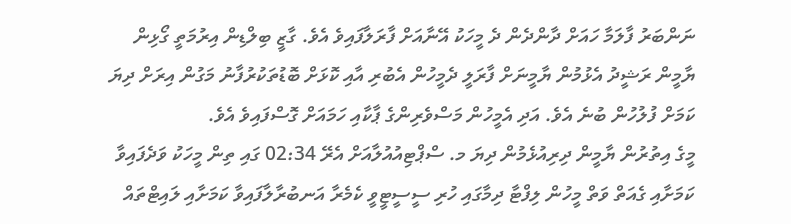ނަންބަރު ފާލަމާ ހައަށް ދާންދެން ދެ މީހަކު އޭނާއަށް ފާރަލާފައިވެ އެވެ. ގާޒީ ބިލްޑިން އިރުމަތީ ގޯޅިން ޔާމީން ރަޝީދު އެޅުމުން ޔާމީނަށް ފާރަލީ ދެމީހުން އެބުރި އާއި ކޮޅަށް ބޮޑުތަކުރުފާނު މަގުން އިރަށް ދިޔަ ކަމަށް ފުލުހުން ބުނެ އެވެ. އަދި އެމީހުން މަސްވެރިންގެ ޕާކާއި ހަމައަށް ގޮސްފައިވެ އެވެ.
މީގެ އިތުރުން ޔާމީން ދިރިއުޅެމުން ދިޔަ މ. ސްޕްޓިއުއުލާއަށް އެރޭ 02:34 ގައި ތިން މީހަކު ވަދެފައިވާ ކަމަށާއި ގެއަތް ވަތް މީހުން ލިފްޓާ ދިމާގައި ހުރި ސީސީޓީވީ ކެމެރާ އަނބުރާލާފައިވާ ކަމަށާއި ލައިޓްތައް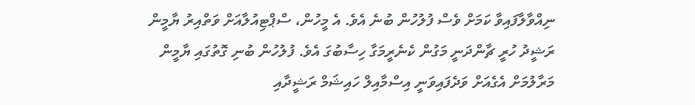ނިއްވާލާފައިވާ ކަމަށް ވެސް ފުލުހުން ބުނެ އެވެ. އެ މީހުން، ސްޕްޓިއުލާއަށް ވަތްއިރު ޔާމީން ރަޝީދު ހުރީ ޗާންދަނީ މަގުން ކެނެރީމަގާ ހިސާބުގަ އެވެ. ފުލުހުން ބުނި ގޮތުގައި ޔާމީން މަރާލުމަށް އެގެއަށް ވަދެފައިވަނީ އިސްމާއިލް ހައިޝަމް ރަޝީދާއި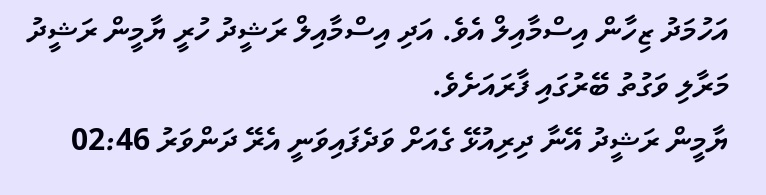އަހުމަދު ޒިހާން އިސްމާއިލް އެވެ. އަދި އިސްމާއިލް ރަޝީދު ހުރީ ޔާމީން ރަޝީދު މަރާލި ވަގުތު ބޭރުގައި ފާރައަށެވެ.
ޔާމީން ރަޝީދު އޭނާ ދިރިއުޅޭ ގެއަށް ވަދެފައިވަނީ އެރޭ ދަންވަރު 02:46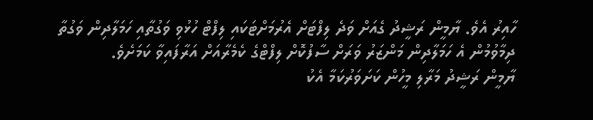ހާއިރު އެވެ. ޔާމީން ރަޝީދު ގެއަށް ވަދެ ލިފްޓަށް އެރުމަށްޓަކައި ލިފްޓް ހުޅުވި ވަގުތާއި ހަމަލާދިން ވަގުތާ ދިމާވުމުން އެ ހަމަލާދިން މަންޒަރު ވަރަށް ސާފުކޮށް ލިފްޓްގެ ކެމެރާއަށް އަރާފައިވާ ކަމަށެވެ.
ޔާމީން ރަޝީދު މަރާލި މީހުން ކަށަވަރުކަމާ އެކު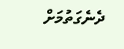ދެނެގަތުމަށް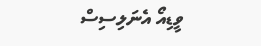ވީޑިއޯ އެނަލިސިސް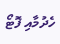ހެދުމާއި ފޮޓޯ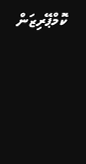ކޮމްޕޭރިޒަން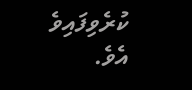ކުރެވިފައިވެ އެވެ.